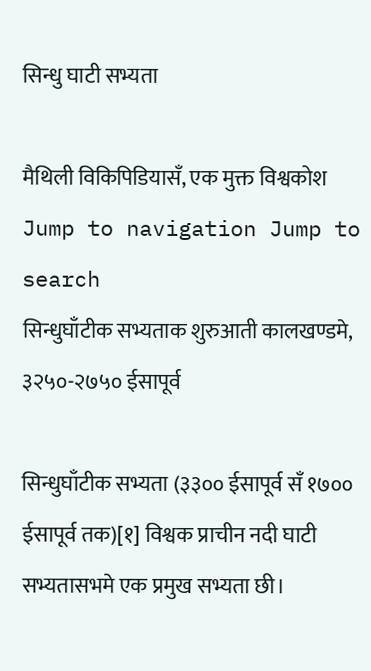सिन्धु घाटी सभ्यता

मैथिली विकिपिडियासँ, एक मुक्त विश्वकोश
Jump to navigation Jump to search
सिन्धुघाँटीक सभ्यताक शुरुआती कालखण्डमे, ३२५०-२७५० ईसापूर्व

सिन्धुघाँटीक सभ्यता (३३०० ईसापूर्व सँ १७०० ईसापूर्व तक)[१] विश्वक प्राचीन नदी घाटी सभ्यतासभमे एक प्रमुख सभ्यता छी।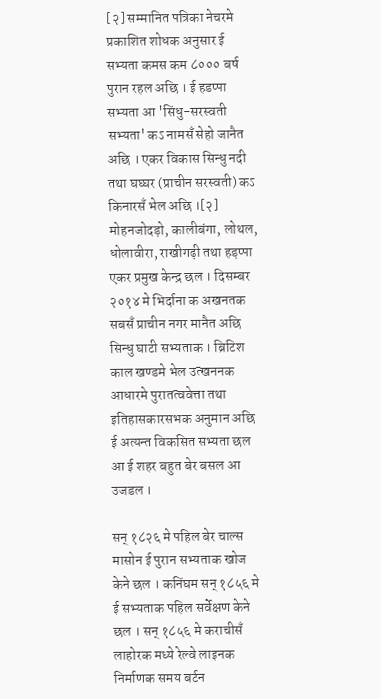[२] सम्मानित पत्रिका नेचरमे प्रकाशित शोधक अनुसार ई सभ्यता कमस कम ८००० बर्ष पुरान रहल अछि । ई हडप्पा सभ्यता आ 'सिंधु-सरस्वती सभ्यता' कऽ नामसँ सेहो जानैत अछि । एकर विकास सिन्धु नदी तथा घघ्घर (प्राचीन सरस्वती) कऽ किनारसँ भेल अछि ।[२] मोहनजोदड़ो, कालीबंगा, लोथल, धोलावीरा, राखीगढ़ी तथा हड़प्पा एकर प्रमुख केन्द्र छल । दिसम्बर २०१४ मे भिर्दाना क अखनतक सबसँ प्राचीन नगर मानैत अछि सिन्धु घाटी सभ्यताक । ब्रिटिश काल खण्डमे भेल उत्खननक आधारमे पुरातत्ववेत्ता तथा इतिहासकारसभक अनुमान अछि ई अत्यन्त विकसित सभ्यता छल आ ई शहर बहुत बेर बसल आ उजडल ।

सन् १८२६ मे पहिल बेर चाल्स मासोन ई पुरान सभ्यताक खोज केने छल । कनिंघम सन् १८५६ मे ई सभ्यताक पहिल सर्वेक्षण केने छल । सन् १८५६ मे कराचीसँ लाहोरक मध्ये रेल्वे लाइनक निर्माणक समय बर्टन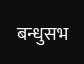बन्धुसभ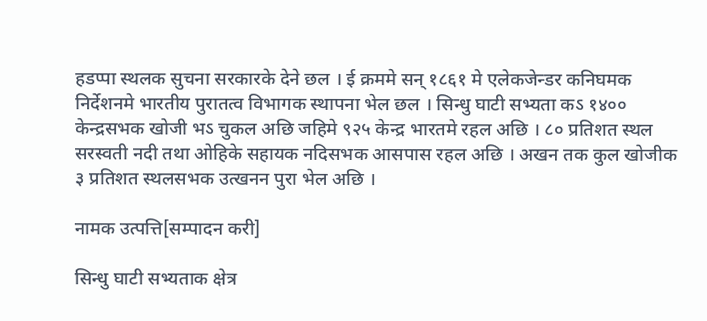हडप्पा स्थलक सुचना सरकारके देने छल । ई क्रममे सन् १८६१ मे एलेकजेन्डर कनिघमक निर्देशनमे भारतीय पुरातत्व विभागक स्थापना भेल छल । सिन्धु घाटी सभ्यता कऽ १४०० केन्द्रसभक खोजी भऽ चुकल अछि जहिमे ९२५ केन्द्र भारतमे रहल अछि । ८० प्रतिशत स्थल सरस्वती नदी तथा ओहिके सहायक नदिसभक आसपास रहल अछि । अखन तक कुल खोजीक ३ प्रतिशत स्थलसभक उत्खनन पुरा भेल अछि ।

नामक उत्पत्ति[सम्पादन करी]

सिन्धु घाटी सभ्यताक क्षेत्र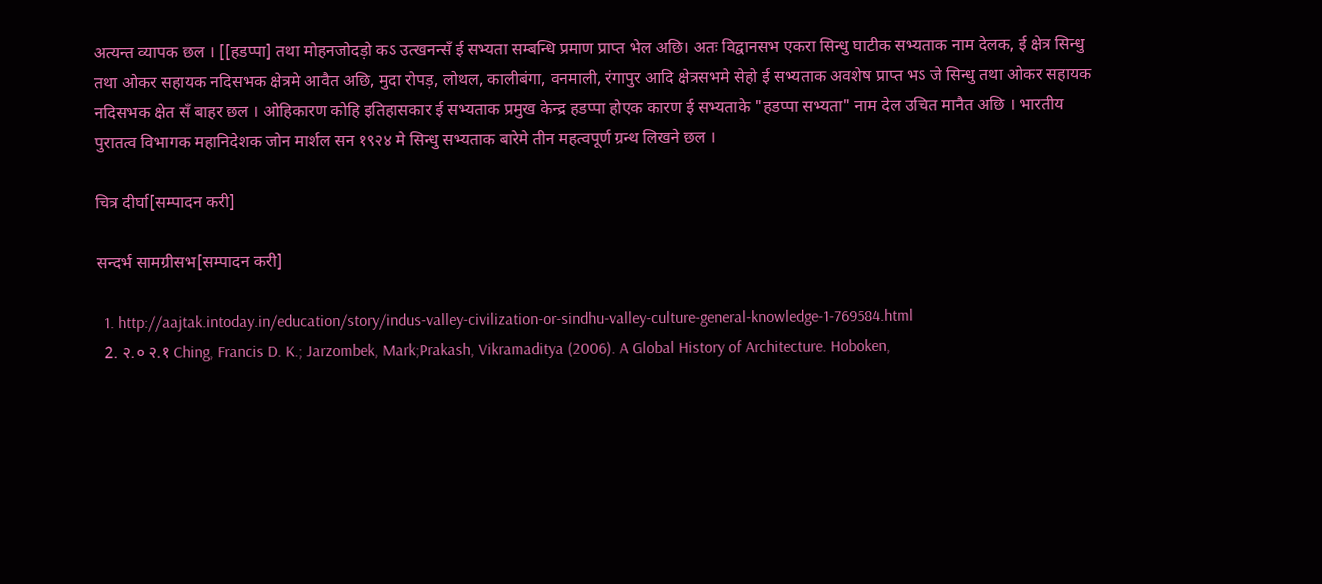अत्यन्त व्यापक छल । [[हडप्पा] तथा मोहनजोदड़ो कऽ उत्खनन्सँ ई सभ्यता सम्बन्धि प्रमाण प्राप्त भेल अछि। अतः विद्वानसभ एकरा सिन्धु घाटीक सभ्यताक नाम देलक, ई क्षेत्र सिन्धु तथा ओकर सहायक नदिसभक क्षेत्रमे आवैत अछि, मुदा रोपड़, लोथल, कालीबंगा, वनमाली, रंगापुर आदि क्षेत्रसभमे सेहो ई सभ्यताक अवशेष प्राप्त भऽ जे सिन्धु तथा ओकर सहायक नदिसभक क्षेत सँ बाहर छल । ओहिकारण कोहि इतिहासकार ई सभ्यताक प्रमुख केन्द्र हडप्पा होएक कारण ई सभ्यताके "हडप्पा सभ्यता" नाम देल उचित मानैत अछि । भारतीय पुरातत्व विभागक महानिदेशक जोन मार्शल सन १९२४ मे सिन्धु सभ्यताक बारेमे तीन महत्वपूर्ण ग्रन्थ लिखने छल ।

चित्र दीर्घा[सम्पादन करी]

सन्दर्भ सामग्रीसभ[सम्पादन करी]

  1. http://aajtak.intoday.in/education/story/indus-valley-civilization-or-sindhu-valley-culture-general-knowledge-1-769584.html
  2. २.० २.१ Ching, Francis D. K.; Jarzombek, Mark;Prakash, Vikramaditya (2006). A Global History of Architecture. Hoboken,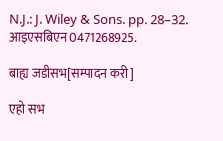N.J.: J. Wiley & Sons. pp. 28–32. आइएसबिएन 0471268925.

बाह्य जडीसभ[सम्पादन करी]

एहो सभ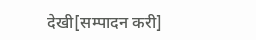देखी[सम्पादन करी]